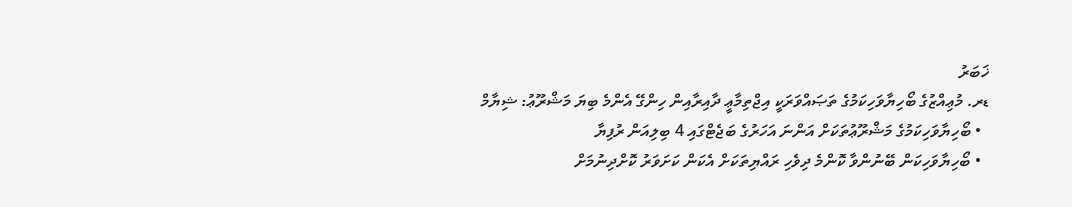ޚަބަރު
ޑރ. މުޢިއްޒުގެ ބޯހިޔާވަހިކަމުގެ ތަޞައްވަރަކީ އިޖްތިމާޢީ ދާއިރާއިން ހިންގޭ އެންމެ ބިޔަ މަޝްރޫޢު: ޝިޔާމް
  • ބޯހިޔާވަހިކަމުގެ މަޝްރޫޢުތަކަށް އަންނަ އަހަރުގެ ބަޖެޓްގައި 4 ބިލިއަން ރުފިޔާ
  • ބޯހިޔާވަހިކަން ބޭނުންވާ ކޮންމެ ދިވެހި ރައްޔިތަކަށް އެކަން ކަށަވަރު ކޮށްދިނުމަށް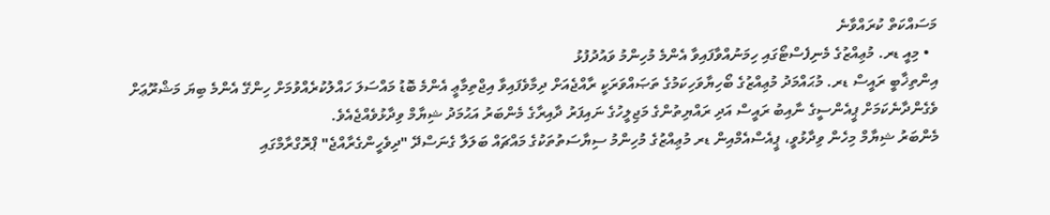މަސައްކަތް ކުރައްވާނެ
  • މިއީ ޑރ. މުޢިއްޒުގެ މެނިފެސްޓޯގައި ހިމަނުއްވާފައިވާ އެންމެ މުހިންމު ވައުދުފުޅު
އިންތިޚާބީ ރައީސް ޑރ. މުޙައްމަދު މުޢިއްޒުގެ ބޯހިޔާވަހިކަމުގެ ތަޞައްވަރަކީ ރާއްޖެއަށް ދިމާވެފައިވާ އިޖްތިމާޢީ އެންމެ ބޮޑު މައްސަލަ ހައްލުކުރެއްވުމަށް ހިންގޭ އެންމެ ބިޔަ މަޝްރޫޢަށް ވެގެންދާނެކަމަށް ޕީއެންސީގެ ނާއިބު ރައީސް އަދި ރައްޔިތުންގެ މަޖިލީހުގެ ނައިފަރު ދާއިރާގެ މެންބަރު އަޙުމަދު ޝިޔާމް ވިދާޅުވެއްޖެއެވެ.
މެންބަރު ޝިޔާމް މިހެން ވިދާޅުވީ، ޕީއެސްއެމްއިން ޑރ މުޢިއްޒުގެ މުހިންމު ސިޔާސަތުތަކުގެ މައްޗައް ބަލަލާ ގެނަސްދޭ "ދިވެހީންގެރާއްޖެ" ޕްރޮގްރާމްގައި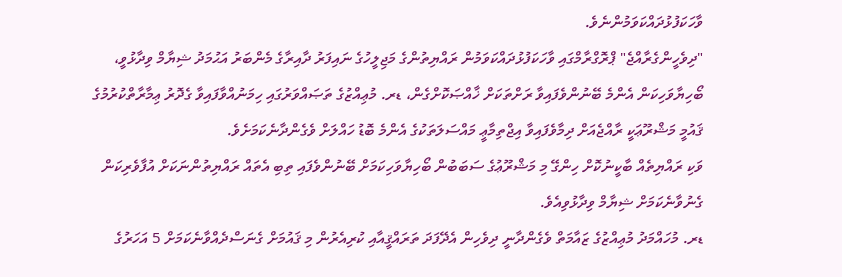ވާހަކަފުޅުދައްކަވަމުންނެވެ.
"ދިވެހީންގެރާއްޖެ" ޕްރޮގްރާމްގައި ވާހަކަފުޅުދައްކަވަމުން ރައްޔިތުންގެ މަޖިލީހުގެ ނައިފަރު ދާއިރާގެ މެންބަރު އަޙުމަދު ޝިޔާމް ވިދާޅުވީ، ބޯހިޔާވަހިކަން އެންމެ ބޭނުންވެފައިވާ ރަށްތަކަށް ޚާއްޞަކޮށްގެން، ޑރ. މުޢިއްޒުގެ ތަޞައްވަރުގައި ހިމަނުއްވާފައިވާ ގެދޮރު ޢިމާރާތްކުރުމުގެ ޤައުމީ މަޝްރޫޢަކީ ރާއްޖެއަށް ދިމާވެފައިވާ އިޖްތިމާޢީ މައްސަލަތަކުގެ އެންމެ ބޮޑު ހައްލަށް ވެގެންދާނެކަމަށެވެ.
ވަކި ރައްޔިތެއް ބާކީނުކޮށް ހިންގޭ މި މަޝްރޫޢުގެ ސަބަބުން ބޯހިޔާވަހިކަމަށް ބޭނުންވެފައި ތިބި އެތައް ރައްޔިތުންނަކަށް އުފާވެރިކަން ގެނުވާނެކަމަށް ޝިޔާމް ވިދާޅުވިއެވެ.
ޑރ. މުހައްމަދު މުޢިއްޒުގެ ޒައާމަތް ވެގެންދާނީ ދިވެހިން އެދޭފަދަ ތަރައްޤީއާއި ކުރިއެރުން މި ޤައުމަށް ގެނަސްދެއްވާނެކަމަށް 5 އަހަރުގެ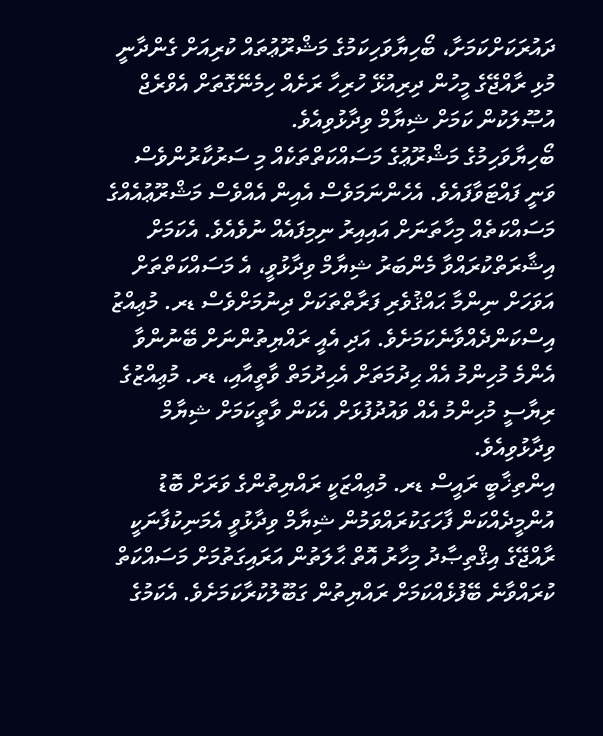ދައުރަކަށްކަމަށާ، ބޯހިޔާވަހިކަމުގެ މަޝްރޫޢުތައް ކުރިއަށް ގެންދާނީ މުޅި ރާއްޖޭގެ މީހުން ދިރިއުޅޭ ހުރިހާ ރަށެއް ހިމެނޭގޮތަށް އެވްރެޖް އުޞޫލަކުން ކަމަށް ޝިޔާމް ވިދާޅުވިއެވެ.
ބޯހިޔާވަހިމުގެ މަޝްރޫޢުގެ މަސައްކަތްތަކެއް މި ސަރުކާރުންވެސް ވަނީ ފައްޓަވާފައެވެ. އެހެންނަމަވެސް އެއިން އެއްވެސް މަޝްރޫޢުއެއްގެ މަސައްކަތެއް މިހާތަނަށް އައިއިރު ނިމިފައެއް ނުވެއެވެ. އެކަމަށް އިޝާރަތްކުރައްވާ މެންބަރު ޝިޔާމް ވިދާޅުވީ، އެ މަސައްކަތްތަށް އަވަހަށް ނިންމާ ޙައްޤުވެރި ފަރާތްތަކަށް ދިނުމަށްވެސް ޑރ. މުޢިއްޒު އިސްކަންދެއްވާނެކަމަށެވެ. އަދި އެއީ ރައްޔިތުންނަށް ބޭނުންވާ އެންމެ މުހިންމު އެއް ޙިދުމަތަށް އެޙިދުމަތް ވާތީއާއި، ޑރ. މުޢިއްޒުގެ ރިޔާސީ މުހިންމު އެއް ވައުދުފުޅަށް އެކަން ވާތީކަމަށް ޝިޔާމް ވިދާޅުވިއެވެ.
އިންތިޚާބީ ރައީސް ޑރ. މުޢިއްޒަކީ ރައްޔިތުންގެ ވަރަށް ބޮޑު އުންމީދެއްކަން ފާހަގަކުރައްވަމުން ޝިޔާމް ވިދާޅުވީ އެމަނިކުފާނަކީ ރާއްޖޭގެ އިޤްތިޞާދު މިހާރު އޮތް ޙާލަތުން އަރައިގަތުމަށް މަސައްކަތް ކުރައްވާނެ ބޭފުޅެއްކަމަށް ރައްޔިތުން ގަބޫލުކުރާކަމަށެވެ. އެކަމުގެ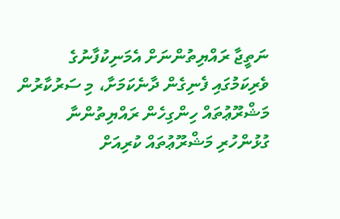ނަތީޖާ ރައްޔިތުންނަށް އެމަނިކުފާނުގެ ވެރިކަމުގައި ފެނިގެން ދާނެކަމަށާ، މި ސަރުކާރުން މަޝްރޫޢުތައް ހިންގިހެން ރައްޔިތުންނާ ގުޅުންހުރި މަޝްރޫޢުތައް ކުރިއަށް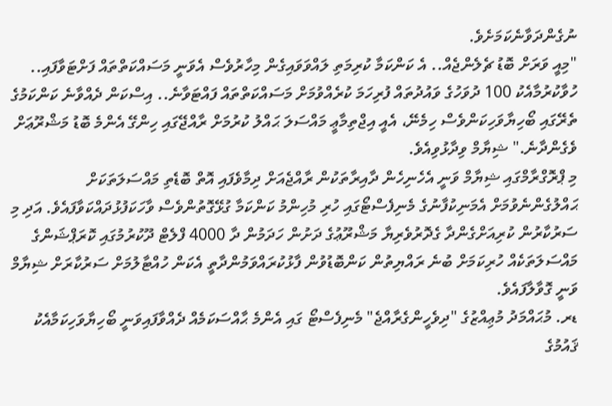ނުގެންދަވާނެކަމަށެވެ.
"މިއީ ވަރަށް ބޮޑު ޗެލެންޖެއް.. އެ ކަންކަމާ ކުރިމަތި ލައްވަވައިގެން މިހާރުވެސް އެވަނީ މަސައްކަތްތައް ފަށްޓަވާފައި.. ހުވާކުރުމާއެކު 100 ދުވަހުގެ ވައުދުތައް ފުރިހަމަ ކުރެއްވުމަށް މަސައްކަތްތައް ފައްޓަވާނެ.. އިސްކަން ދެއްވާނެ ކަންކަމުގެ ތެރޭގައި ބޯހިޔާވަހިކަންވެސް ހިމެނޭ، އެއީ އިޖްތިމާޢީ މައްސަލަ ޙައްލު ކުރުމަށް ރާއްޖޭގައި ހިންގޭ އެންމެ ބޮޑު މަޝްރޫޢަށް ވެގެންދާނެ." ޝިޔާމް ވިދާޅުވިއެވެ.
މި ޕްރޮގްރާމްގައި ޝިޔާމް ވަނީ އެހެނިހެން ދާއިރާތަކުން ރާއްޖެއަށް ދިމާވެފައި އޮތް ބޮޑެތި މައްސަލަތަކަށް ޙައްލުގެންނެވުމަށް އެމަނިކުފާނުގެ މެނިފެސްޓޯގައި ހުރި މުހިންމު ކަންކަމާ ގުޅޭގޮތުންވެސް ވާހަކަފުޅުދައްކަވާފައެވެ. އަދި މި ސަރުކާރުން ކުރިއަށްގެންދާ ގެދޮރުވެރިޔާ މަޝްރޫޢުގެ ދަށުން ހަދަމުން ދާ 4000 ފްލެޓް ދޫކުރުމުގައި ކޮރަޕްޝަންގެ މައްސަލަތަކެއް ހުރިކަމަށް ބުނެ ރައްޔިތުން ކަންބޮޑުވުން ފާޅުކުރައްވަމުންދާތީ އެކަން ހުއްޓާލުމަށް ސަރުކާރަށް ޝިޔާމް ވަނީ ގޮވާލާފައެވެ.
ޑރ. މުޙައްމަދު މުޢިއްޒުގެ "ދިވެހީންގެރާއްޖެ" މެނިފެސްޓޯ ގައި އެންމެ ޙާއްސަކަމެއް ދެއްވާފައިވަނީ ބޯހިޔާވަހިކަމާއެކު ޤައުމުގެ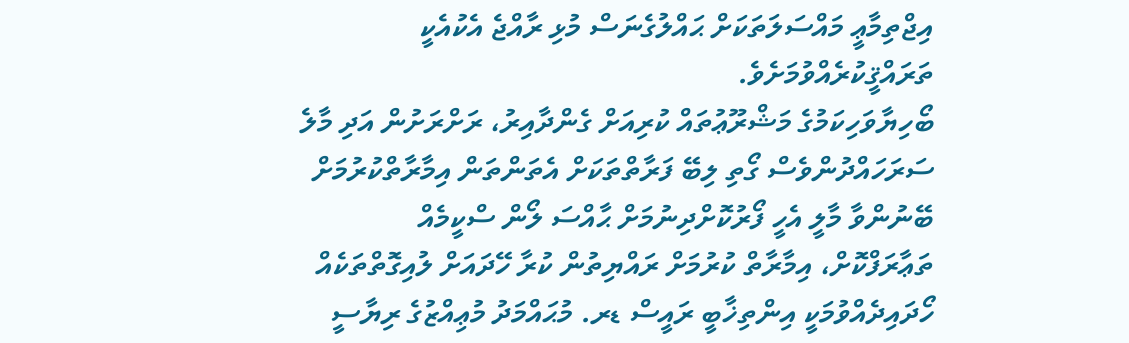އިޖްތިމާޢީ މައްސަލަތަކަށް ޙައްލުގެނަސް މުޅި ރާއްޖެ އެކުއެކީ ތަރައްޤީކުރެއްވުމަށެވެ.
ބޯހިޔާވަހިކަމުގެ މަޝްރޫޢުތައް ކުރިއަށް ގެންދާއިރު، ރަށްރަށުން އަދި މާލެ ސަރަހައްދުންވެސް ގޯތި ލިބޭ ފަރާތްތަކަށް އެތަންތަން އިމާރާތްކުރުމަށް ބޭނުންވާ މާލީ އެހީ ފޯރުކޮށްދިނުމަށް ޙާއްސަ ލޯން ސްކީމެއް ތަޢާރަފްކޮށް، އިމާރާތް ކުރުމަށް ރައްޔިތުން ކުރާ ހޭދައަށް ލުއިގޮތްތަކެއް ހޯދައިދެއްވުމަކީ އިންތިޚާބީ ރައީސް ޑރ. މުޙައްމަދު މުޢިއްޒުގެ ރިޔާސީ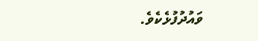ވައުދުފުޅެކެވެ.